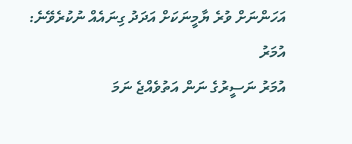އަހަންނަށް ވުރެ ޔާމީނަކަށް އަދަދު ގިނައެއް ނުކުރެވޭނެ: އުމަރު
އުމަރު ނަސީރުގެ ނަން އަތުވެއްޖެ ނަމަ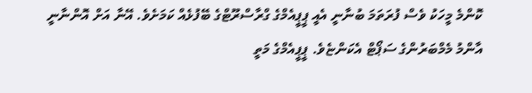ކޮންމެ މީހަކު ވެސް ފުރަތަމަ ބުނާނީ އެއީ ޕީޕީއެމްގެ ގްރާސްރޫޓްގެ ބޭފުޅެއް ކަމަށެވެ. އޭނާ އަށް އޮންނާނީ އާންމު މެމްބަރުންގެ ސަޕޯޓް އެކަންޏެވެ. ޕީޕީއެމްގެ މަތީ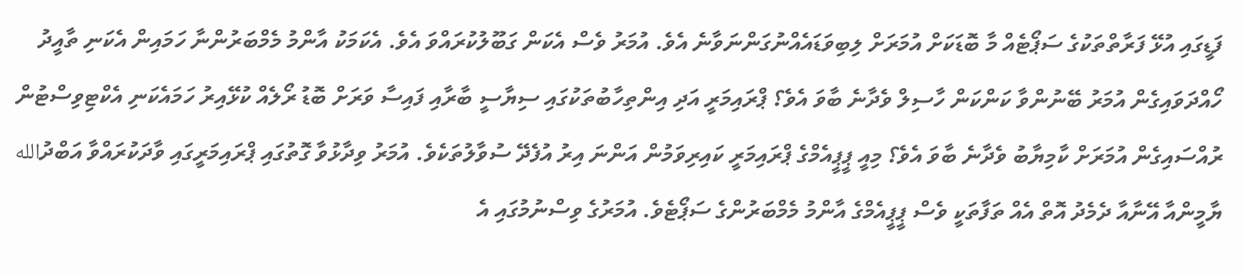ފަޑީގައި އުޅޭ ފަރާތްތަކުގެ ސަޕޯޓެއް މާ ބޮޑަކަށް އުމަރަށް ލިބިވަޑައެއްނުގަންނަވާނެ އެވެ. އުމަރު ވެސް އެކަން ގަބޫލުކުރައްވަ އެވެ. އެކަމަކު އާންމު މެމްބަރުންނާ ހަމައިން އެކަނި ތާއީދު ހޯއްދަވައިގެން އުމަރު ބޭނުންވާ ކަންކަން ހާސިލް ވެދާނެ ބާވަ އެވެ؟ ޕްރައިމަރީ އަދި އިންތިހާބުތަކުގައި ސިޔާސީ ބާރާއި ފައިސާ ވަރަށް ބޮޑު ރޯލެއް ކުޅޭއިރު ހަމައެކަނި އެކްޓިވިސްޓުން ރުއްސައިގެން އުމަރަށް ކާމިޔާބު ވެދާނެ ބާވަ އެވެ؟ މިއީ ޕީޕީއެމްގެ ޕްރައިމަރީ ކައިރިވަމުން އަންނަ އިރު އުފެދޭ ސުވާލުތަކެވެ. އުމަރު ވިދާޅުވާ ގޮތުގައި ޕްރައިމަރީގައި ވާދަކުރައްވާ އަބްދުالله ޔާމީންއާ އޭނާއާ ދެމެދު އޮތް އެއް ތަފާތަކީ ވެސް ޕީޕީއެމްގެ އާންމު މެމްބަރުންގެ ސަޕޯޓެވެ. އުމަރުގެ ވިސްނުމުގައި އެ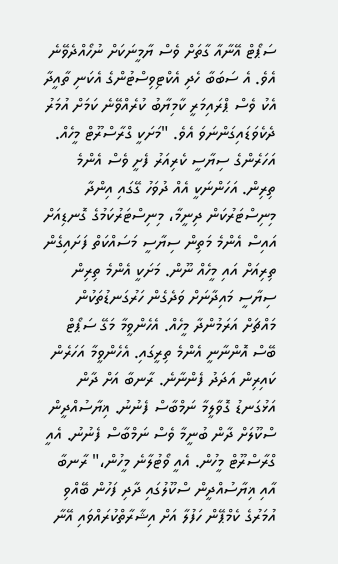ސަޕޯޓް އޭނާއާ ގާތަށް ވެސް ޔާމީނަކަށް ނުހޯއްދެވޭނެ އެވެ. އެ ސަބަބާ ހެދި އެކްޓިވިސްޓުންގެ އެކަނި ތާއީދާ އެކު ވެސް ޕްރައިމަރީ ކާމިޔާބު ކުރެއްވޭނެ ކަމަށް އުމަރު ދެކެވަޑައިގަންނަވަ އެވެ. "މަށަކީ ގްރާސްރޫޓް މީހެއް. އަހަރެންގެ ސިޔާސީ ކެރިއަރު ފެށީ ވެސް އެންމެ ތިރިން. އަހަންނަކީ އެއް ދުވަހު ގޭގައި އިންދާ މިނިސްޓަރުކަން ދިނީމާ، މިނިސްޓަރުކަމުގެ ގޮނޑިއަށް އައިސް އެންމެ މަތިން ސިޔާސީ މަސައްކަތް ފަށައިގެން ތިރިއަށް އައި މީހެއް ނޫން. މަށަކީ އެންމެ ތިރިން ސިޔާސީ މައިދާނަށް ވަދެގެން ހަރުގަނޑުތަކުން މައްޗަށް އަރަމުންދާ މީހެއް. އެހެންވީމާ މަގޭ ސަޕޯޓް ބޭސް އޮންނާނީ އެންމެ ތިރީގައި. އެހެންވީމާ އަހަރެން ކައިރިން އަދަދު ފެންނާނެ. ރާނބާ އަށް ދާން އަޅުގަނޑު ގޮވާލީމާ ނަމްބާސް ފެނުނު. ޣިޔާސުއްދީން ސްކޫލަށް ދާން ބުނީމާ ވެސް ނަމްބާސް ފެނުނު. އެއީ ގްރާސްރޫޓް މީހުން. އެއީ ވޯޓުލާނެ މީހުން،" ރާނބާ އާއި ޣިޔާސުއްދީން ސްކޫލުގައި ދާދި ފަހުން ބޭއްވި އުމަރުގެ ކެމްޕޭން ހަފުލާ އަށް އިޝާރާތްކުރައްވައި އޭނާ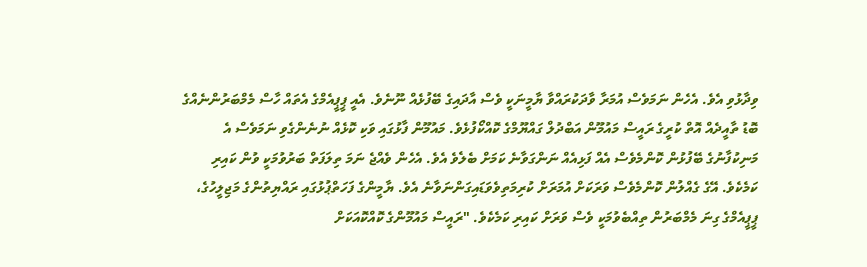ވިދާޅުވި އެވެ. އެހެން ނަމަވެސް އުމަރާ ވާދަކުރައްވާ ޔާމީނަކީ ވެސް އާދައިގެ ބޭފުޅެއް ނޫނެވެ. އެއީ ޕީޕީއެމްގެ އެތައް ހާސް މެމްބަރުންނެއްގެ ބޮޑު ތާއީދެއް އޮތް ކުރީގެ ރައީސް މައުމޫން އަބްދުލް ގައްޔޫމްގެ ކޮއްކޯފުޅެވެ. މައުމޫން ފާޅުގައި ވަކި ކޮޅެއް ނުނެންގެވި ނަމަވެސް އެ މަނިކުފާނުގެ ބޭފުޅުން ކޮންމެވެސް އެއް ފަޅިއެއް ނަންގަވާނެ ކަމަށް ބެލެވެ އެވެ. އެހެން ވެއްޖެ ނަމަ ތިލަފަތް ބަރުވުމަކީ ވުން ކައިރި ކަމެކެވެ. އޭގެ ގެއްލުން ކޮންމެވެސް ވަރަކަށް އުމަރަށް ކުރިމަތިވެވަޑައިގަންނަވާނެ އެވެ. ޔާމީންގެ ފަހަތްޕުޅުގައި ރައްޔިތުންގެ މަޖިލީހުގެ، ޕީޕީއެމްގެ ގިނަ މެމްބަރުން ތިއްބެވުމަކީ ވެސް ވަރަށް ކައިރި ކަމެކެވެ. "ރައީސް މައުމޫންގެ ކޮއްކޮއަކަށް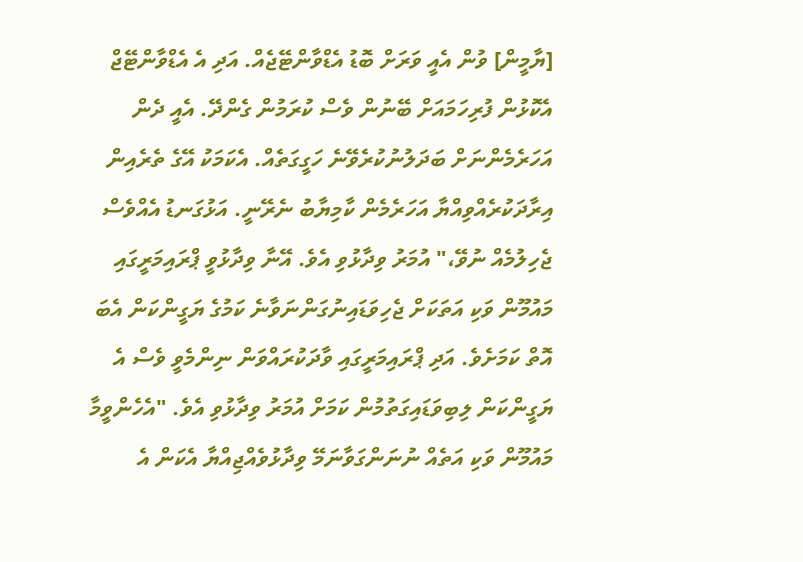[ޔާމީން] ވުން އެއީ ވަރަށް ބޮޑު އެޑްވާންޓޭޖެއް. އަދި އެ އެޑްވާންޓޭޖް އެކޮޅުން ފުރިހަމައަށް ބޭނުން ވެސް ކުރަމުން ގެންދޭ. އެއީ ދެން އަހަރެމެންނަށް ބަދަލުނުކުރެވޭނެ ހަގީގަތެއް. އެކަމަކު އޭގެ ތެރެއިން އިރާދަކުރެއްވިއްޔާ އަހަރެމެން ކާމިޔާބު ނެރޭނީ. އަޅުގަނޑު އެއްވެސް ޖެހިލުމެއް ނުވޭ،" އުމަރު ވިދާޅުވި އެވެ. އޭނާ ވިދާޅުވީ ޕްރައިމަރީގައި މައުމޫން ވަކި އަތަކަށް ޖެހިވަޑައިނުގަންނަވާނެ ކަމުގެ ޔަގީންކަން އެބަ އޮތް ކަމަށެވެ. އަދި ޕްރައިމަރީގައި ވާދަކުރައްވަން ނިންމެވީ ވެސް އެ ޔަގީންކަން ލިބިވަޑައިގަތުމުން ކަމަށް އުމަރު ވިދާޅުވި އެވެ. "އެހެންވީމާ މައުމޫން ވަކި އަތެއް ނުނަންގަވާނަމޭ ވިދާޅުވެއްޖިއްޔާ އެކަން އެ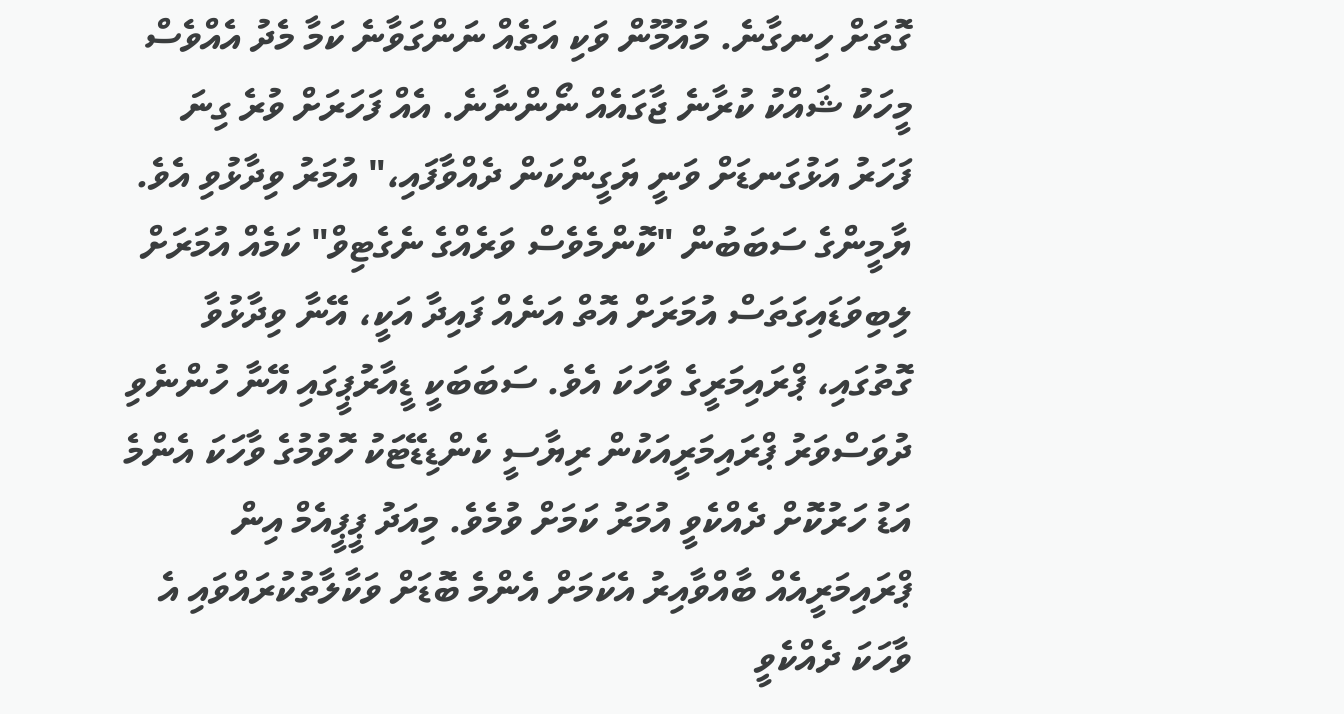ގޮތަށް ހިނގާނެ. މައުމޫން ވަކި އަތެއް ނަންގަވާނެ ކަމާ މެދު އެއްވެސް މީހަކު ޝައްކު ކުރާނެ ޖާގައެއް ނޯންނާނެ. އެއް ފަހަރަށް ވުރެ ގިނަ ފަހަރު އަޅުގަނޑަށް ވަނީ ޔަގީންކަން ދެއްވާފައި،" އުމަރު ވިދާޅުވި އެވެ. ޔާމީންގެ ސަބަބުން "ކޮންމެވެސް ވަރެއްގެ ނެގެޓިވް" ކަމެއް އުމަރަށް ލިބިވަޑައިގަތަސް އުމަރަށް އޮތް އަނެއް ފައިދާ އަކީ، އޭނާ ވިދާޅުވާ ގޮތުގައި، ޕްރައިމަރީގެ ވާހަކަ އެވެ. ސަބަބަކީ ޑީއާރުޕީގައި އޭނާ ހުންނެވި ދުވަސްވަރު ޕްރައިމަރީއަކުން ރިޔާސީ ކެންޑިޑޭޓަކު ހޮވުމުގެ ވާހަކަ އެންމެ އަޑު ހަރުކޮށް ދެއްކެވީ އުމަރު ކަމަށް ވުމެވެ. މިއަދު ޕީޕީއެމް އިން ޕްރައިމަރީއެއް ބާއްވާއިރު އެކަމަށް އެންމެ ބޮޑަށް ވަކާލާތުކުރައްވައި އެ ވާހަކަ ދެއްކެވީ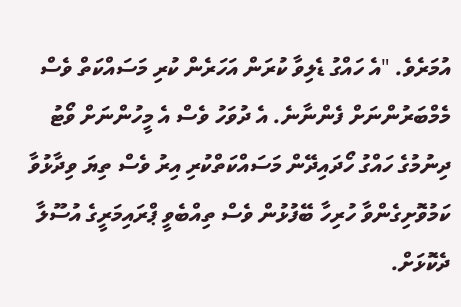އުމަރެވެ. "އެ ހައްގު ޑެލިވާ ކުރަން އަހަރެން ކުރި މަސައްކަތް ވެސް މެމްބަރުންނަށް ފެންނާނެ. އެ ދުވަހު ވެސް އެ މީހުންނަށް ވޯޓު ދިނުމުގެ ހައްގު ހޯދައިދޭން މަސައްކަތްކުރި އިރު ވެސް ތިޔަ ވިދާޅުވާ ކަމުވޮށިގެންވާ ހުރިހާ ބޭފުޅުން ވެސް ތިއްބެވީ ޕްރައިމަރީގެ އުސޫލާ ދެކޮޅަށް.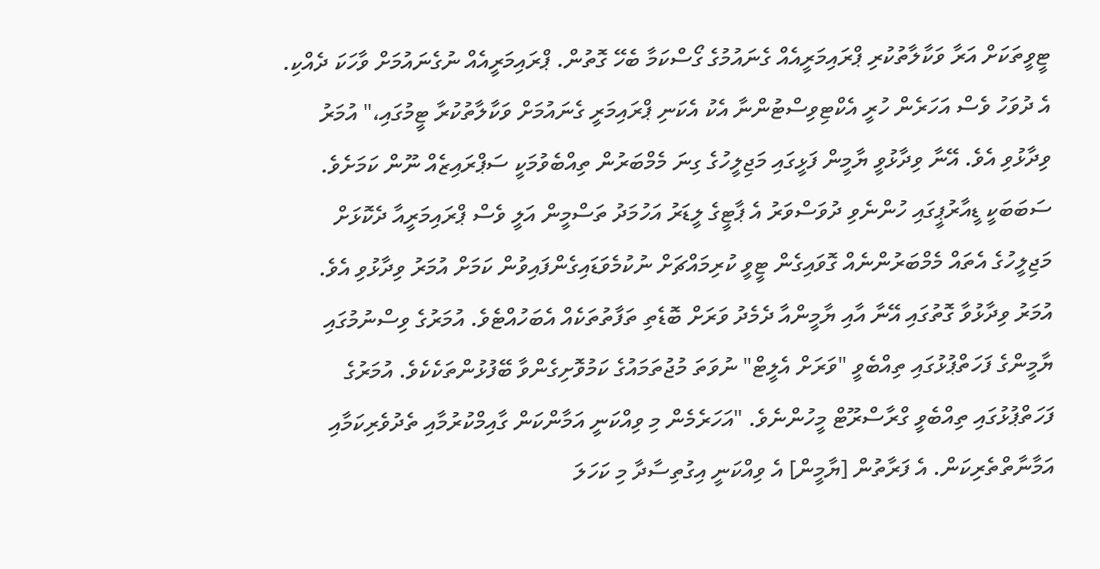ޓީވީތަކަށް އަރާ ވަކާލާތުކުރި ޕްރައިމަރީއެއް ގެނައުމުގެ ގޯސްކަމާ ބެހޭ ގޮތުން. ޕްރައިމަރީއެއް ނުގެނައުމަށް ވާހަކަ ދެއްކި. އެ ދުވަހު ވެސް އަހަރެން ހުރީ އެކްޓިވިސްޓުންނާ އެކު އެކަނި ޕްރައިމަރީ ގެނައުމަށް ވަކާލާތުކުރާ ޓީމުގައި،" އުމަރު ވިދާޅުވި އެވެ. އޭނާ ވިދާޅުވީ ޔާމީން ފަޅީގައި މަޖިލީހުގެ ގިނަ މެމްބަރުން ތިއްބެވުމަކީ ސަޕްރައިޒެއް ނޫން ކަމަށެވެ. ސަބަބަކީ ޑީއާރުޕީގައި ހުންނެވި ދުވަސްވަރު އެ ޕާޓީގެ ލީޑަރު އަހުމަދު ތަސްމީން އަލީ ވެސް ޕްރައިމަރީއާ ދެކޮޅަށް މަޖިލީހުގެ އެތައް މެމްބަރުންނެއް ގޮވައިގެން ޓީވީ ކުރިމައްޗަށް ނުކުމެވަޑައިގެންފައިވުން ކަމަށް އުމަރު ވިދާޅުވި އެވެ. އުމަރު ވިދާޅުވާ ގޮތުގައި އޭނާ އާއި ޔާމީންއާ ދެމެދު ވަރަށް ބޮޑެތި ތަފާތުތަކެއް އެބަހުއްޓެވެ. އުމަރުގެ ވިސްނުމުގައި ޔާމީންގެ ފަހަތްޕުޅުގައި ތިއްބެވީ "ވަރަށް އެލީޓް" ނުވަތަ މުޖުތަމައުގެ ކަމުވޮށިގެންވާ ބޭފުޅުންތަކެކެވެ. އުމަރުގެ ފަހަތްޕުޅުގައި ތިއްބެވީ ގްރާސްރޫޓް މީހުންނެވެ. "އަހަރެމެން މި ވިއްކަނީ އަމާންކަން ގާއިމްކުރުމާއި ތެދުވެރިކަމާއި އަމާނާތްތެރިކަން. އެ ފަރާތުން [ޔާމީން] އެ ވިއްކަނީ އިގުތިސާދާ މި ކަހަލަ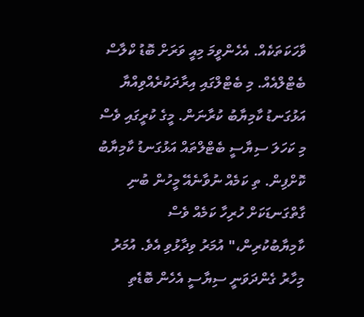ވާހަކަތަކެއް. އެހެންވީމަ މިއީ ވަރަށް ބޮޑު ކްލާސް ބެޓްލްއެއް. މި ބެޓްލްގައި އިރާދަކުރެއްވިއްޔާ އަޅުގަނޑު ކާމިޔާބު ކުރާނަން. މީގެ ކުރީގައި ވެސް މި ކަހަލަ ސިޔާސީ ބެޓްލްތައް އަޅުގަނޑު ކާމިޔާބު ކޮށްފިން. ތި ކަމެއް ނުވާނެއޭ މީހުން ބުނި ގާތްގަނޑަކަށް ހުރިހާ ކަމެއް ވެސް ކާމިޔާބުކުރިން،" އުމަރު ވިދާޅުވި އެވެ. އުމަރު މިހާރު ގެންދަވަނީ ސިޔާސީ އެހެން ބޮޑެތި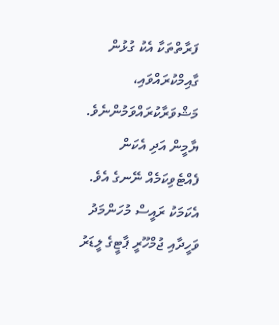ފަރާތްތަކާ އެކު ގުޅުން ގާއިމްކުރައްވައި، މަޝްވަރާކުރައްވަމުންނެވެ. ޔާމީން އަދި އެކަން ފެއްޓެވިކަމެއް ނޭނގެ އެވެ. އެކަމަކު ރައީސް މުހަންމަދު ވަހީދާއި ޖުމްހޫރީ ޕާޓީގެ ލީޑަރު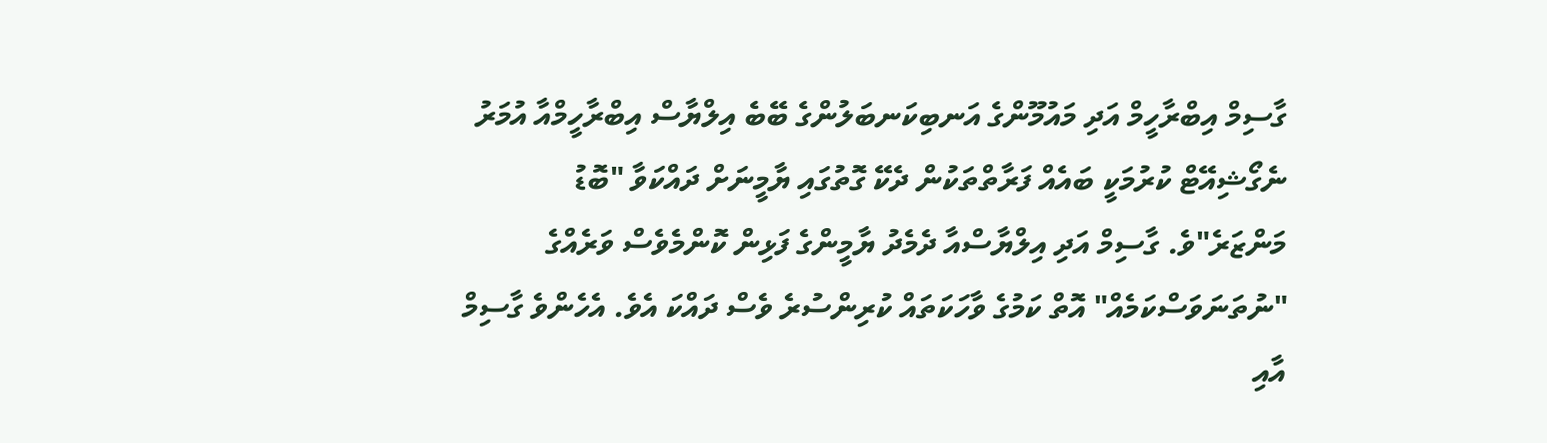ގާސިމް އިބްރާހީމް އަދި މައުމޫންގެ އަނބިކަނބަލުންގެ ބޭބެ އިލްޔާސް އިބްރާހީމްއާ އުމަރު ނެގޯޝިއޭޓް ކުރުމަކީ ބައެއް ފަރާތްތަކުން ދެކޭ ގޮތުގައި ޔާމީނަށް ދައްކަވާ "ބޮޑު މަންޒަރެ"ވެ. ގާސިމް އަދި އިލްޔާސްއާ ދެމެދު ޔާމީންގެ ފަޅިން ކޮންމެވެސް ވަރެއްގެ "ނުތަނަވަސްކަމެއް" އޮތް ކަމުގެ ވާހަކަތައް ކުރިންސުރެ ވެސް ދައްކަ އެވެ. އެހެންވެ ގާސިމް އާއި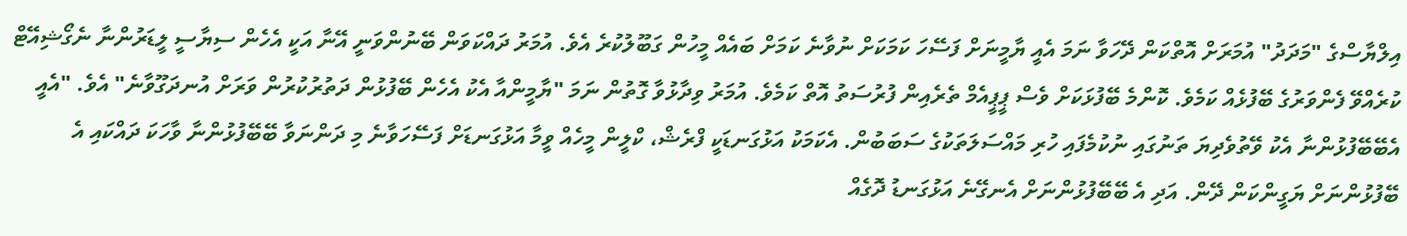އިލްޔާސްގެ "މަދަދު" އުމަރަށް އޮތްކަން ދޭހަވާ ނަމަ އެއީ ޔާމީނަށް ފަސޭހަ ކަމަކަށް ނުވާނެ ކަމަށް ބައެއް މީހުން ގަބޫލުކުރެ އެވެ. އުމަރު ދައްކަވަން ބޭނުންވަނީ އޭނާ އަކީ އެހެން ސިޔާސީ ލީޑަރުންނާ ނެގޯޝިއޭޓް ކުރެއްވޭ ފެންވަރުގެ ބޭފުޅެއް ކަމެވެ. ކޮންމެ ބޭފުޅަކަށް ވެސް ޕީޕީއެމް ތެރެއިން ފުރުސަތު އޮތް ކަމެވެ. އުމަރު ވިދާޅުވާ ގޮތުން ނަމަ "ޔާމީންއާ އެކު އެހެން ބޭފުޅުން ދަތުރުކުރުން ވަރަށް އުނދަގޫވާނެ" އެވެ. "އެއީ އެބޭބޭފުޅުންނާ އެކު ވޭތުވެދިޔަ ތަނުގައި ނުކުމެފައި ހުރި މައްސަލަތަކުގެ ސަބަބުން. އެކަމަކު އަޅުގަނޑަކީ ފްރެޝް، ކްލީން މީހެއް ވީމާ އަޅުގަނޑަށް ފަސޭހަވާނެ މި ދަންނަވާ ބޭބޭފުޅުންނާ ވާހަކަ ދައްކައި އެ ބޭފުޅުންނަށް ޔަގީންކަން ދޭން. އަދި އެ ބޭބޭފުޅުންނަށް އެނގޭނެ އަޅުގަނޑު ދޮގެއް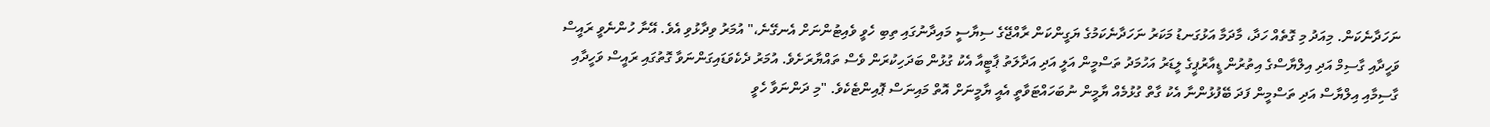ނަހަދާނެކަން. މިއަދު މި ގޮތެއް ހަދާ، މާދަމާ އަޅުގަނޑު މަކަރު ނަހަދާނެކަމުގެ ޔަގީންކަން ރާއްޖޭގެ ސިޔާސީ މައިދާނުގައި ތިބި ހެވީ ވެއިޓުންނަށް އެނގޭނެ،" އުމަރު ވިދާޅުވި އެވެ. އޭނާ ހުންނެވީ ރައީސް ވަހީދާއި ގާސިމް އަދި އިލްޔާސްގެ އިތުރުން ޑީއާރުޕީގެ ލީޑަރު އަހުމަދު ތަސްމީން އަލީ އަދި އަދާލަތު ޕާޓީއާ އެކު ގުޅުން ބަދަހިކުރަން ވެސް ތައްޔާރަށެވެ. އުމަރު ދެކެވަޑައިގަންނަވާ ގޮތުގައި ރައީސް ވަހީދާއި ގާސިމާއި އިލްޔާސް އަދި ތަސްމީން ފަދަ ބޭފުޅުންނާ އެކު ގާތް ގުޅުމެއް ޔާމީން ނުބަހައްޓަވާތީ އެއީ ޔާމީނަށް އޮތް މައިނަސް ޕޮއިންޓެކެވެ. "މި ދަންނަވާ ހެވީ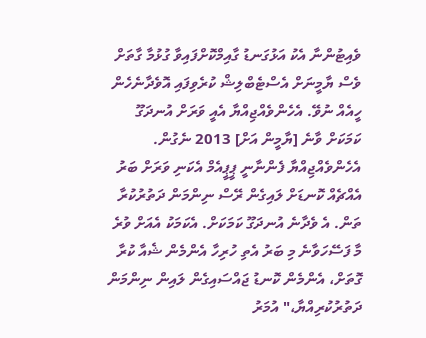ވެއިޓުންނާ އެކު އަޅުގަނޑު ގާއިމްކޮށްފައިވާ ގުޅުމާ ގާތަށް ވެސް ޔާމީނަށް އެސްޓެބްލިޝް ކުރެވިފައި އޮވެދާނެހެން ހީއެއް ނުވޭ. އެހެންވެއްޖިއްޔާ އެއީ ވަރަށް އުނދަގޫ ކަމަކަށް ވާނެ [ޔާމީން އަށް] 2013 ނެގުން. އެހެންވެއްޖިއްޔާ ފެންނާނީ ޕީޕީއެމް އެކަނި ވަރަށް ބަރު އެއްޗެއް ކޮނޑަށް ލައިގެން ރޭސް ނިންމަން ދަތުރުކުރާ ތަން. އެ ވެދާނެ އުނދަގޫ ކަމަކަށް. އެކަމަކު އެއަށް ވުރެ މާ ފަސޭހަވާނެ މި ބަރު އެތި ހުރިހާ އެންމެން ޝެއާ ކުރާ ގޮތަށް، އެންމެން ކޮނޑު ޖައްސައިގެން ލައިން ނިންމަން ދަތުރުކުރިއްޔާ،" އުމަރު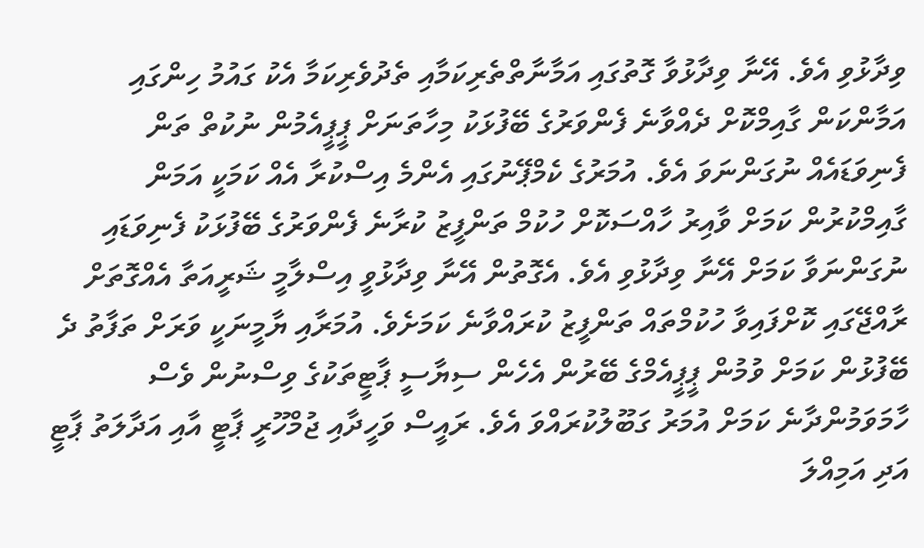ވިދާޅުވި އެވެ. އޭނާ ވިދާޅުވާ ގޮތުގައި އަމާނާތްތެރިކަމާއި ތެދުވެރިކަމާ އެކު ގައުމު ހިންގައި އަމާންކަން ގާއިމްކޮށް ދެއްވާނެ ފެންވަރުގެ ބޭފުޅަކު މިހާތަނަށް ޕީޕީއެމުން ނުކުތް ތަން ފެނިވަޑައެއް ނުގަންނަވަ އެވެ. އުމަރުގެ ކެމްޕޭނުގައި އެންމެ އިސްކުރާ އެއް ކަމަކީ އަމަން ގާއިމްކުރުން ކަމަށް ވާއިރު ހާއްސަކޮށް ހުކުމް ތަންފީޒު ކުރާނެ ފެންވަރުގެ ބޭފުޅަކު ފެނިވަޑައި ނުގަންނަވާ ކަމަށް އޭނާ ވިދާޅުވި އެވެ. އެގޮތުން އޭނާ ވިދާޅުވީ އިސްލާމީ ޝަރީއަތާ އެއްގޮތަށް ރާއްޖޭގައި ކޮށްފައިވާ ހުކުމްތައް ތަންފީޒު ކުރައްވާނެ ކަމަށެވެ. އުމަރާއި ޔާމީނަކީ ވަރަށް ތަފާތު ދެ ބޭފުޅުން ކަމަށް ވުމުން ޕީޕީއެމްގެ ބޭރުން އެހެން ސިޔާސީ ޕާޓީތަކުގެ ވިސްނުން ވެސް ހާމަވަމުންދާނެ ކަމަށް އުމަރު ގަބޫލުކުރައްވަ އެވެ. ރައީސް ވަހީދާއި ޖުމްހޫރީ ޕާޓީ އާއި އަދާލަތު ޕާޓީ އަދި އަމިއްލަ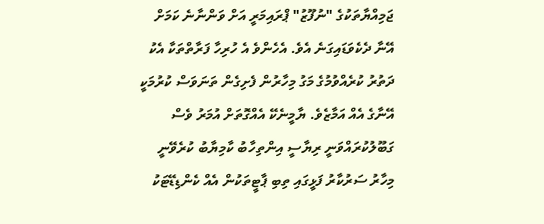ޖަމިއްޔާތަކުގެ "ނުފޫޒު" ޕްރައިމަރީ އަށް ވަންނާނެ ކަމަށް އޭނާ ދެކެވަޑައިގަނެ އެވެ. އެހެންވެ އެ ހުރިހާ ފަރާތްތަކާ އެކު ދަތުރު ކުރެއްވުމުގެ މަގު މިހާރުން ފެށިގެން ތަނަވަސް ކުރުމަކީ އޭނާގެ އެއް އަމާޒެވެ. ޔާމީނެކޭ އެއްގޮތަށް އުމަރު ވެސް ގަބޫލުކުރައްވަނީ ރިޔާސީ އިންތިހާބު ކާމިޔާބު ކުރެވޭނީ މިހާރު ސަރުކާރު ފަޅީގައި ތިބި ޕާޓީތަކުން އެއް ކެންޑިޑޭޓަކު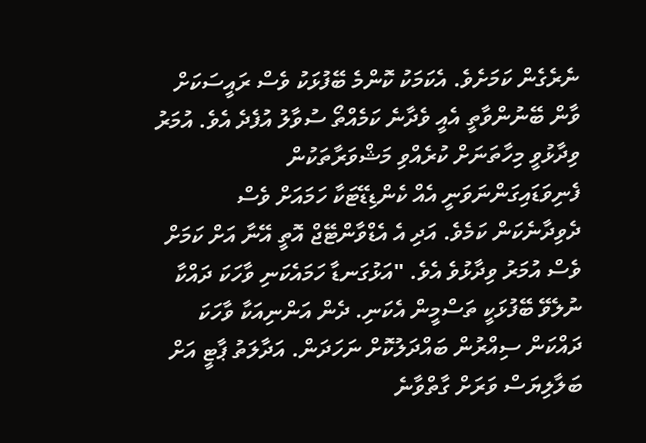ނެރެގެން ކަމަށެވެ. އެކަމަކު ކޮންމެ ބޭފުޅަކު ވެސް ރައީސަކަށް ވާން ބޭނުންވާތީ އެއީ ވެދާނެ ކަމެއްތޯ ސުވާލު އުފެދެ އެވެ. އުމަރު ވިދާޅުވީ މިހާތަނަށް ކުރެއްވި މަޝްވަރާތަކުން ފެނިވަޑައިގަންނަވަނީ އެއް ކެންޑިޑޭޓަކާ ހަމައަށް ވެސް ދެވިދާނެކަން ކަމެވެ. އަދި އެ އެޑްވާންޓޭޖް އޮތީ އޭނާ އަށް ކަމަށް ވެސް އުމަރު ވިދާޅުވެ އެވެ. "އަޅުގަނޑާ ހަމައެކަނި ވާހަކަ ދައްކާ ނުލެވޭ ބޭފުޅަކީ ތަސްމީން އެކަނި. ދެން އަންނިއަކާ ވާހަކަ ދައްކަން ސިއްރުން ބައްދަލުކޮށް ނަހަދަން. އަދާލަތު ޕާޓީ އަށް ބަލާލިޔަސް ވަރަށް ގާތްވާނެ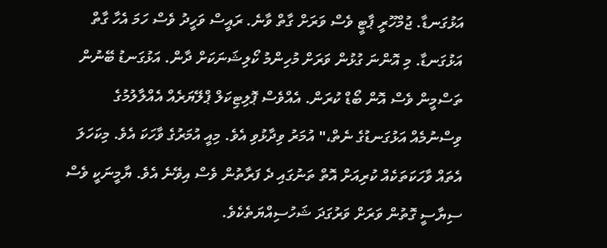އަޅުގަނޑާ. ޖުމްހޫރީ ޕާޓީ ވެސް ވަރަށް ގާތް ވާނެ. ރައީސް ވަހީދު ވެސް ހަމަ އެހާ ގާތް އަޅުގަނޑާ. މި އޮންނަ ގުޅުން ވަރަށް މުހިންމު ކޯލިޝަނަކަށް ދާން. އަޅުގަނޑު ބޭނުން ތަސްމީން ވެސް އޮން ބޯޑް ކުރަން. އެއްވެސް ޕޮލިޓިކަލް ޕްލޭޔަރެއް އެއްލާލުމުގެ ވިސްނުމެއް އަޅުގަނޑުގެ ނެތް،" އުމަރު ވިދާޅުވި އެވެ. މިއީ އުމަރުގެ ވާހަކަ އެވެ. މިކަހަލަ އެތައް ވާހަކަތަކެއް ކުރިއަށް އޮތް ތަނުގައި ދެ ފަރާތުން ވެސް އިވޭނެ އެވެ. ޔާމީނަކީ ވެސް ސިޔާސީ ގޮތުން ވަރަށް ވަރުގަދަ ޝަހުސިއްޔަތެކެވެ.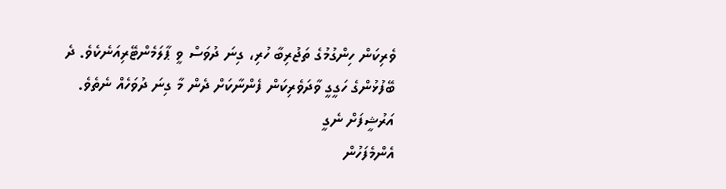ވެރިކަން ހިންގުމުގެ ތަޖުރިބާ ހުރި، ގިނަ ދުވަސް ވީ ޕާލަމެންޓޭރިއަނެކެވެ. ދެ ބޭފުޅުންގެ ހަގީގީ ވާދަވެރިކަން ފެންނާކަށް ދެން މާ ގިނަ ދުވަހެއް ނެތެވެ.
އަރުޝީފަށް ނެގީ
އެންމެފަހުން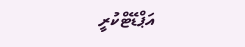އަޕްޑޭޓްކުރީ